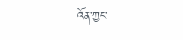འོན་ཀྱང་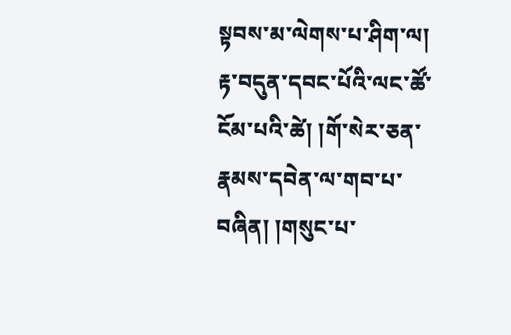སྟབས་མ་ལེགས་པ་ཤིག་ལ། རྟ་བདུན་དབང་པོའི་ལང་ཚོ་ངོམ་པའི་ཚེ། །གོ་སེར་ཅན་རྣམས་དབེན་ལ་གབ་པ་བཞིན། །གསུང་པ་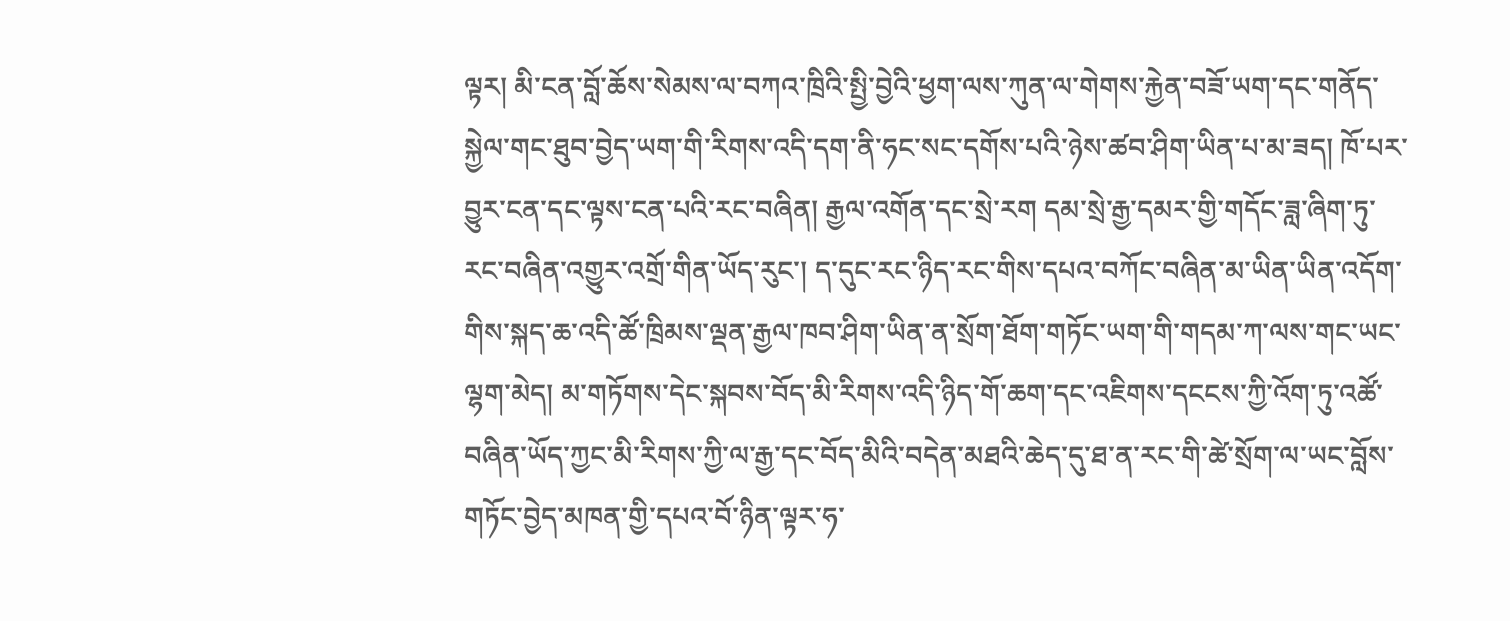ལྟར། མི་ངན་བློ་ཆོས་སེམས་ལ་བཀའ་ཁྲིའི་སྤྱི་བྱེའི་ཕྱག་ལས་ཀུན་ལ་གེགས་རྐྱེན་བཟོ་ཡག་དང་གནོད་སྐྱེལ་གང་ཐུབ་བྱེད་ཡག་གི་རིགས་འདི་དག་ནི་ཧང་སང་དགོས་པའི་ཉེས་ཚབ་ཤིག་ཡིན་པ་མ་ཟད། ཁོ་པར་བྱུར་ངན་དང་ལྟས་ངན་པའི་རང་བཞིན། རྒྱལ་འགོན་དང་སྲེ་རག དམ་སྲེ་རྒྱ་དམར་གྱི་གདོང་ཟླ་ཞིག་ཏུ་རང་བཞིན་འགྱུར་འགྲོ་གིན་ཡོད་རུང་། ད་དུང་རང་ཉིད་རང་གིས་དཔའ་བཀོང་བཞིན་མ་ཡིན་ཡིན་འདོག་གིས་སྐད་ཆ་འདི་ཚོ་ཁྲིམས་ལྡན་རྒྱལ་ཁབ་ཤིག་ཡིན་ན་སྲོག་ཐོག་གཏོང་ཡག་གི་གདམ་ཀ་ལས་གང་ཡང་ལྷག་མེད། མ་གཏོགས་དེང་སྐབས་བོད་མི་རིགས་འདི་ཉིད་གོ་ཆག་དང་འཇིགས་དངངས་ཀྱི་འོག་ཏུ་འཚོ་བཞིན་ཡོད་ཀྱང་མི་རིགས་ཀྱི་ལ་རྒྱ་དང་བོད་མིའི་བདེན་མཐའི་ཆེད་དུ་ཐ་ན་རང་གི་ཚེ་སྲོག་ལ་ཡང་བློས་གཏོང་བྱེད་མཁན་གྱི་དཔའ་བོ་ཉིན་ལྟར་ཧ་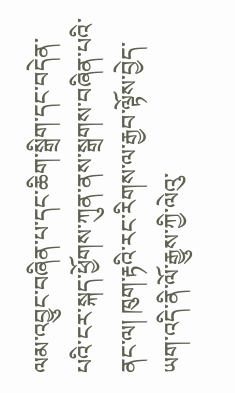ལམ་འབྱུང་བཞིན་པ་དང་ཆིག་སྒྲིག་དང་བདེན་པའི་ངར་སྐད་ཕྱོགས་ཀུན་ནས་སྒྲགས་བཞིན་པའི་ནང་ལ། ཁུག་རྟའི་རང་རིགས་ལ་རྒྱབ་ལྟོས་བྱེད་ཡག་འདི་ནི་ལོ་རྒྱུས་ཀྱི་ལེའུ་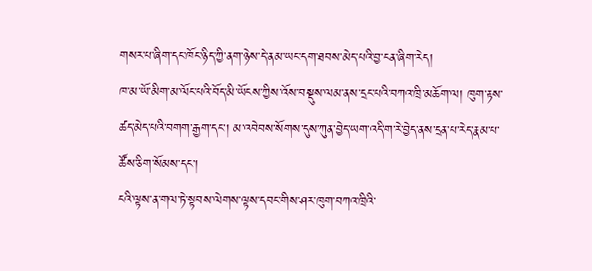གསར་པ་ཞིག་དང་ཁོང་ཉིད་ཀྱི་ནག་ཉེས་དེ་ནམ་ཡང་དག་ཐབས་མེད་པའི་བྱ་ངན་ཞིག་རེད།
ཁ་མ་ཡོ་མིག་མ་ལོང་པའི་བོད་མི་ཡོངས་ཀྱིས་འོས་བསྡུས་ལམ་ནས་དྲང་པའི་བཀའ་ཁྲི་མཆོག་ལ། ཁུག་རྟས་ཚད་མེད་པའི་བགག་རྒྱག་དང་། མ་འབེབས་སོགས་དུས་ཀུན་བྱེད་ཡག་འདི་ག་རེ་བྱེད་ནས་དྲན་པ་རེད་རྣམ་པ་ཚོས་ཅིག་སོམས་དང་།
ངའི་ལྟས་ན་གལ་ཏེ་སྟབས་ལེགས་ལྟས་དབང་གིས་ཤར་ཁུག་བཀའ་ཁྲིའི་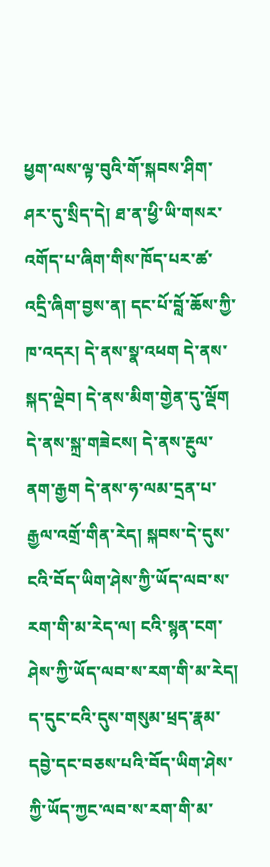ཕྱག་ལས་ལྟ་བུའི་གོ་སྐབས་ཤིག་ཤར་དུ་སྲིད་དེ། ཐ་ན་ཕྱི་ཡི་གསར་འགོད་པ་ཞིག་གིས་ཁོད་པར་ཚ་འདྲི་ཞིག་བྱས་ན། དང་པོ་བློ་ཆོས་ཀྱི་ཁ་འདར། དེ་ནས་སྣ་འཕག དེ་ནས་སྐད་ལྡེབ། དེ་ནས་མིག་གྱེན་དུ་ལྡོག དེ་ནས་སྐྲ་གཟེངས། དེ་ནས་རྔུལ་ནག་རྒྱག དེ་ནས་ཧ་ལམ་དྲན་པ་རྒྱལ་འགྲོ་གིན་རེད། སྐབས་དེ་དུས་ངའི་བོད་ཡིག་ཤེས་ཀྱི་ཡོད་ལབ་ས་རག་གི་མ་རེད་ལ། ངའི་སྙན་ངག་ཤེས་ཀྱི་ཡོད་ལབ་ས་རག་གི་མ་རེད། ད་དུང་ངའི་དུས་གསུམ་ཕྲད་རྣམ་དབྱེ་དང་བཅས་པའི་བོད་ཡིག་ཤེས་ཀྱི་ཡོད་ཀྱང་ལབ་ས་རག་གི་མ་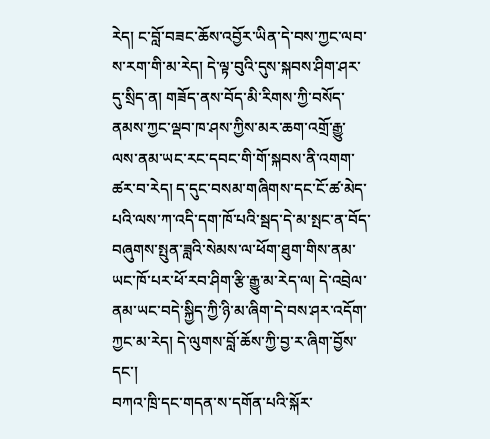རེད། ང་བློ་བཟང་ཆོས་འབྱོར་ཡིན་དེ་བས་ཀྱང་ལབ་ས་རག་གི་མ་རེད། དེ་ལྟ་བུའི་དུས་སྐབས་ཤིག་ཤར་དུ་སྲིད་ན། གཟོད་ནས་བོད་མི་རིགས་ཀྱི་བསོད་ནམས་ཀྱང་ལྡབ་ཁ་ཤས་ཀྱིས་མར་ཆག་འགྲོ་རྒྱུ་ལས་ནམ་ཡང་རང་དབང་གི་གོ་སྐབས་ནི་འགག་ཚར་བ་རེད། ད་དུང་བསམ་གཞིགས་དང་ངོ་ཚ་མེད་པའི་ལས་ཀ་འདི་དག་ཁོ་པའི་སྦད་དེ་མ་སྤང་ན་བོད་བཞུགས་སྤུན་ཟླའི་སེམས་ལ་ཕོག་ཐུག་གིས་ནམ་ཡང་ཁོ་པར་ཕོ་རབ་ཤིག་རྩི་རྒྱུ་མ་རེད་ལ། དེ་འབྲེལ་ནམ་ཡང་བདེ་སྐྱིད་ཀྱི་ཉི་མ་ཞིག་དེ་བས་ཤར་འདོག་ཀྱང་མ་རེད། དེ་ལུགས་བློ་ཆོས་ཀྱི་བྱ་ར་ཞིག་བྱོས་དང་།
བཀའ་ཁྲི་དང་གདན་ས་དགོན་པའི་སྐོར་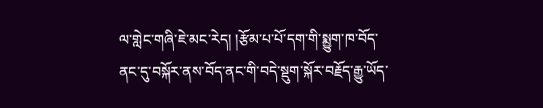ལ་གླེང་གཞི་ཇེ་མང་རེད། །རྩོམ་པ་པོ་དག་གི་སྨྱུག་ཁ་བོད་ནང་དུ་བསྐོར་ནས་བོད་ནང་གི་བདེ་སྡུག་སྐོར་བརྗོད་རྒྱུ་ཡོད་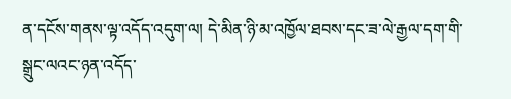ན་དངོས་གནས་ལྟ་འདོད་འདུག་ལ། དེ་མིན་ཉི་མ་འཁྱོལ་ཐབས་དང་ཟ་ལེ་རྒྱལ་དག་གི་སྒྲུང་ལའང་ཉན་འདོད་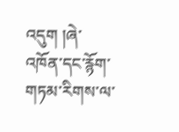འདུག །ཞེ་འཁོན་དང་རྙོག་གཏམ་རིགས་ལ་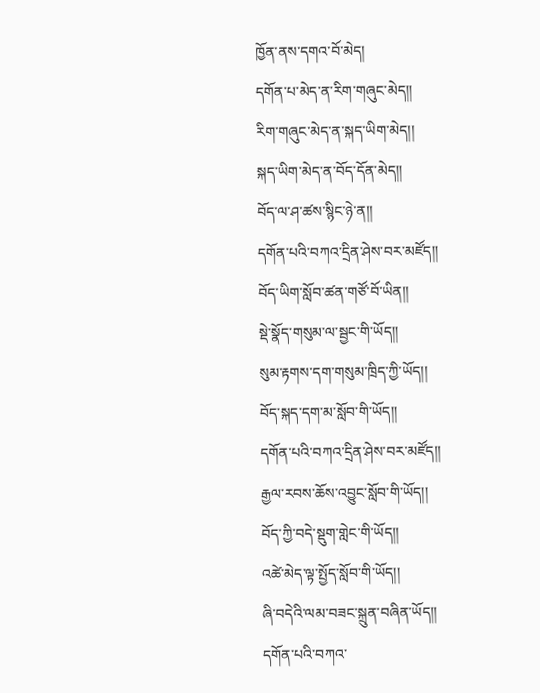ཁྱོན་ནས་དགའ་བོ་མེད།
དགོན་པ་མེད་ན་རིག་གཞུང་མེད།།
རིག་གཞུང་མེད་ན་སྐད་ཡིག་མེད།།
སྐད་ཡིག་མེད་ན་བོད་དོན་མེད།།
བོད་ལ་ཤ་ཚས་སྙིང་ཉེ་ན།།
དགོན་པའི་བཀའ་དྲིན་ཤེས་བར་མཛོད།།
བོད་ཡིག་སློབ་ཚན་གཙོ་བོ་ཡིན།།
སྡེ་སྣོད་གསུམ་ལ་སྦྱང་གི་ཡོད།།
སུམ་རྟགས་དག་གསུམ་ཁྲིད་ཀྱི་ཡོད།།
བོད་སྐད་དག་མ་སློབ་གི་ཡོད།།
དགོན་པའི་བཀའ་དྲིན་ཤེས་བར་མཛོད།།
རྒྱལ་རབས་ཆོས་འབྱུང་སློབ་གི་ཡོད།།
བོད་ཀྱི་བདེ་སྡུག་གླེང་གི་ཡོད།།
འཚེ་མེད་ལྟ་སྤྱོད་སློབ་གི་ཡོད།།
ཞི་བདེའི་ལམ་བཟང་སྐྲུན་བཞིན་ཡོད།།
དགོན་པའི་བཀའ་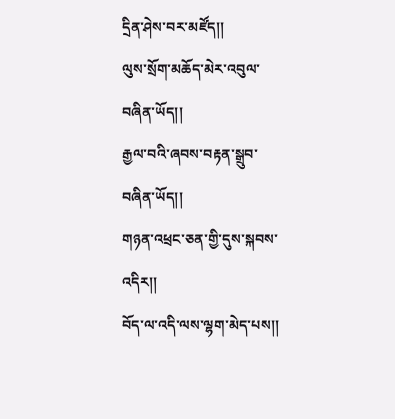དྲིན་ཤེས་བར་མཛོད།།
ལུས་སྲོག་མཆོད་མེར་འབུལ་བཞིན་ཡོད།།
རྒྱལ་བའི་ཞབས་བརྟན་སྒྲུབ་བཞིན་ཡོད།།
གཉན་འཕྲང་ཅན་གྱི་དུས་སྐབས་འདིར།།
བོད་ལ་འདི་ལས་ལྷག་མེད་པས།།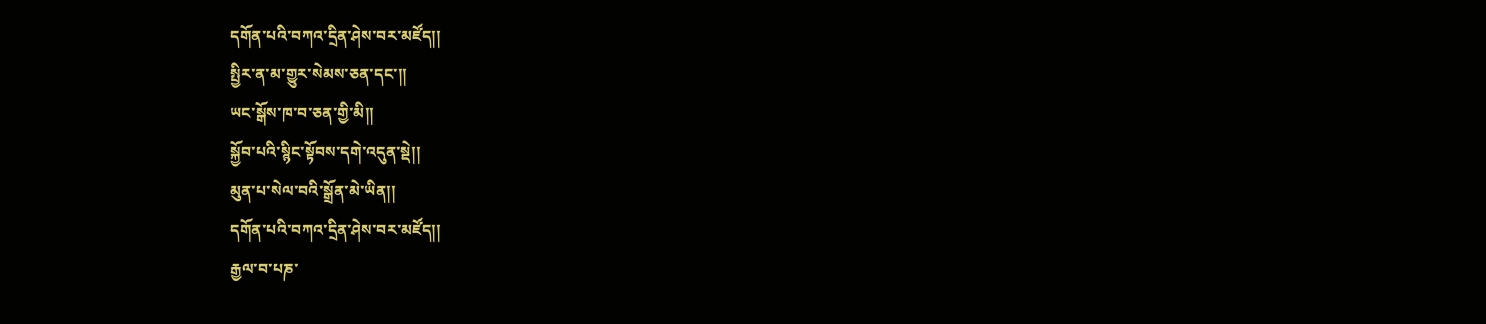དགོན་པའི་བཀའ་དྲིན་ཤེས་བར་མཛོད།།
སྤྱིར་ན་མ་གྱུར་སེམས་ཅན་དང་།།
ཡང་སྒོས་ཁ་བ་ཅན་གྱི་མི།།
སྐྱོབ་པའི་སྙིང་སྟོབས་དགེ་འདུན་སྡེ།།
མུན་པ་སེལ་བའི་སྒྲོན་མེ་ཡིན།།
དགོན་པའི་བཀའ་དྲིན་ཤེས་བར་མཛོད།།
རྒྱལ་བ་པཎ་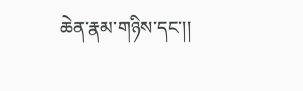ཆེན་རྣམ་གཉིས་དང་།།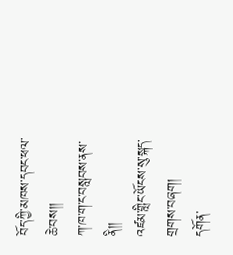བོད་ཀྱི་མཁས་དབང་ཕལ་ཆེ་བས།།
ཀ་ཁ་ག་ང་བསླབས་ནས་ནི།།
འཛམ་གླིང་ཡོངས་སུ་སྐད་གྲགས་བཞག།
དགོན་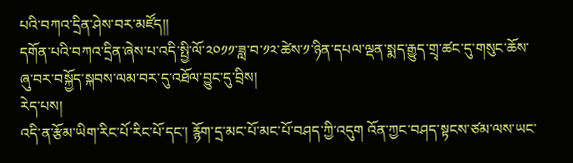པའི་བཀའ་དྲིན་ཤེས་བར་མཛོད།།
དགོན་པའི་བཀའ་དྲིན་ཞེས་པ་འདི་སྤྱི་ལོ་༢༠༡༡་ཟླ་བ་༡༢་ཚེས་༡་ཉིན་དཔལ་ལྡན་སྨད་རྒྱུད་གྲྭ་ཚང་དུ་གསུང་ཆོས་ཞུ་བར་བསྐྱོད་སྐབས་ལམ་བར་དུ་འཐོལ་བྱུང་དུ་བྲིས།
རེད་པས།
འདི་ན་རྩོམ་ཡིག་རིང་པོ་རིང་པོ་དང་། རྙོག་དྲ་མང་པོ་མང་པོ་བཤད་ཀྱི་འདུག འོན་ཀྱང་བཤད་སྟངས་ཙམ་ལས་ཡང་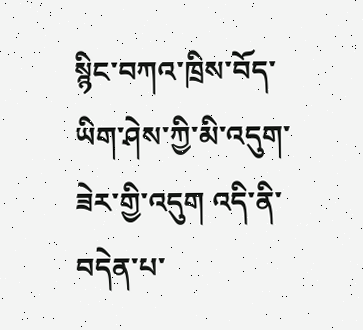སྙིང་བཀའ་ཁྲིས་བོད་ཡིག་ཤེས་ཀྱི་མི་འདུག་ཟེར་གྱི་འདུག འདི་ནི་བདེན་པ་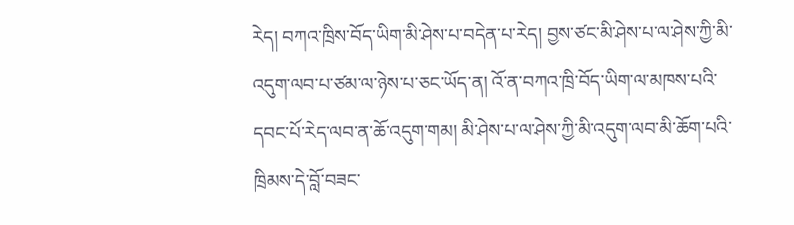རེད། བཀའ་ཁྲིས་བོད་ཡིག་མི་ཤེས་པ་བདེན་པ་རེད། བྱས་ཙང་མི་ཤེས་པ་ལ་ཤེས་ཀྱི་མི་འདུག་ལབ་པ་ཙམ་ལ་ཉེས་པ་ཅང་ཡོད་ན། འོ་ན་བཀའ་ཁྲི་བོད་ཡིག་ལ་མཁས་པའི་དབང་པོ་རེད་ལབ་ན་ཆོ་འདུག་གམ། མི་ཤེས་པ་ལ་ཤེས་ཀྱི་མི་འདུག་ལབ་མི་ཆོག་པའི་ཁྲིམས་དེ་བློ་བཟང་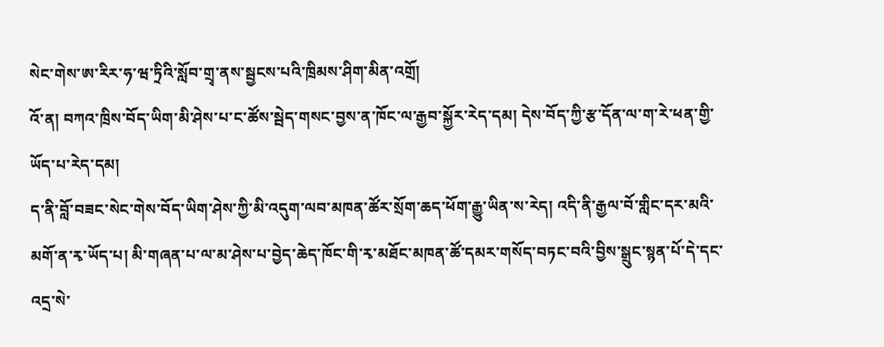སེང་གེས་ཨ་རིར་ཧ་ཝ་ཏྲིའི་སློབ་གྲྭ་ནས་སྦྱངས་པའི་ཁྲིམས་ཤིག་མིན་འགྲོ།
འོ་ན། བཀའ་ཁྲིས་བོད་ཡིག་མི་ཤེས་པ་ང་ཚོས་སྦེད་གསང་བྱས་ན་ཁོང་ལ་རྒྱབ་སྐྱོར་རེད་དམ། དེས་བོད་ཀྱི་རྩ་དོན་ལ་ག་རེ་ཕན་གྱི་ཡོད་པ་རེད་དམ།
ད་ནི་བློ་བཟང་སེང་གེས་བོད་ཡིག་ཤེས་ཀྱི་མི་འདུག་ལབ་མཁན་ཚོར་སྲོག་ཆད་ཕོག་རྒྱུ་ཡིན་ས་རེད། འདི་ནི་རྒྱལ་བོ་གླིང་དར་མའི་མགོ་ན་རྭ་ཡོད་པ། མི་གཞན་པ་ལ་མ་ཤེས་པ་བྱེད་ཆེད་ཁོང་གི་རྭ་མཐོང་མཁན་ཚོ་དམར་གསོད་བཏང་བའི་བྱིས་སྒྲུང་སྙན་པོ་དེ་དང་འདྲ་སེ་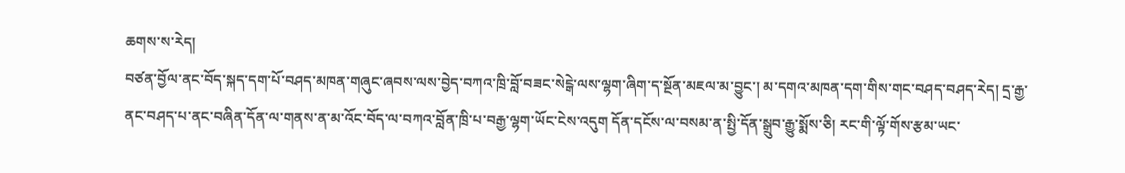ཆགས་ས་རེད།
བཙན་བྱོལ་ནང་བོད་སྐད་དག་པོ་བཤད་མཁན་གཞུང་ཞབས་ལས་བྱེད་བཀའ་ཁྲི་བློ་བཟང་སེངྒེ་ལས་ལྷག་ཞིག་ད་སྔོན་མཇལ་མ་བྱུང་། མ་དགའ་མཁན་དག་གིས་གང་བཤད་བཤད་རེད། དྲ་རྒྱ་ནང་བཤད་པ་ནང་བཞིན་དོན་ལ་གནས་ན་མ་འོང་བོད་ལ་བཀའ་བློན་ཁྲི་པ་བརྒྱ་ལྷག་ཡོང་ངེས་འདུག དོན་དངོས་ལ་བསམ་ན་སྤྱི་དོན་སྒྲུབ་རྒྱུ་སྨོས་ཅི། རང་གི་ལྟོ་གོས་རྩམ་ཡང་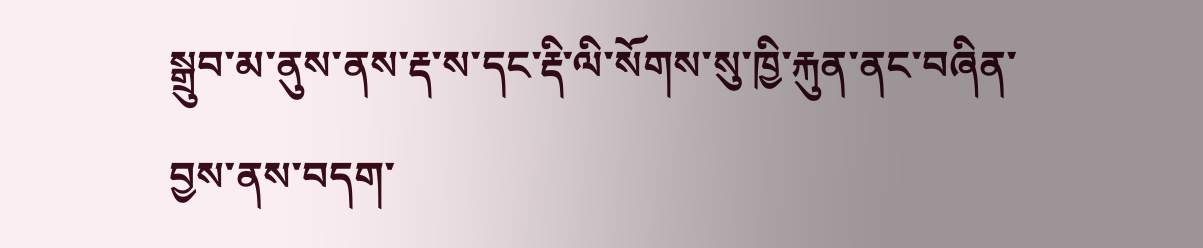སྒྲུབ་མ་ནུས་ནས་རྡ་ས་དང་རྡི་ལི་སོགས་སུ་ཁྱི་རྐུན་ནང་བཞིན་བྱས་ནས་བདག་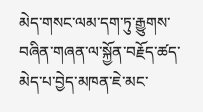མེད་གསང་ལམ་དག་ཏུ་རྒྱུགས་བཞིན་གཞན་ལ་སྐྱོན་བརྗོད་ཚད་མེད་པ་བྱེད་མཁན་ཇེ་མང་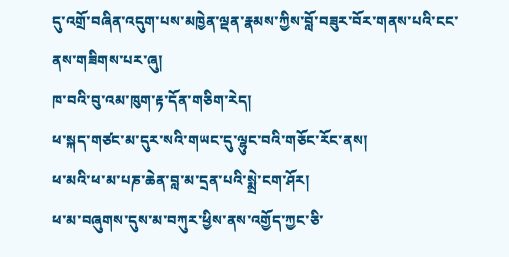དུ་འགྲོ་བཞིན་འདུག་པས་མཁྱེན་ལྡན་རྣམས་ཀྱིས་བློ་བཟུར་བོར་གནས་པའི་ངང་ནས་གཟིགས་པར་ཞུ།
ཁ་བའི་བུ་འམ་ཁུག་རྟ་དོན་གཅིག་རེད།
ཕ་སྐད་གཙང་མ་དུར་སའི་གཡང་དུ་ལྷུང་བའི་གཅོང་རོང་ནས།
ཕ་མའི་ཕ་མ་པཎ་ཆེན་བླ་མ་དྲན་པའི་སྨྲེ་ངག་ཤོར།
ཕ་མ་བཞུགས་དུས་མ་བཀུར་ཕྱིས་ནས་འགྱོད་ཀྱང་ཅི་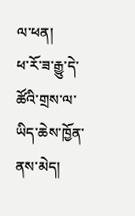ལ་ཕན།
ཕ་རོ་ཟ་རྒྱུ་དེ་ཚོའི་གྲས་ལ་ཡིད་ཆེས་ཁྱོན་ནས་མེད།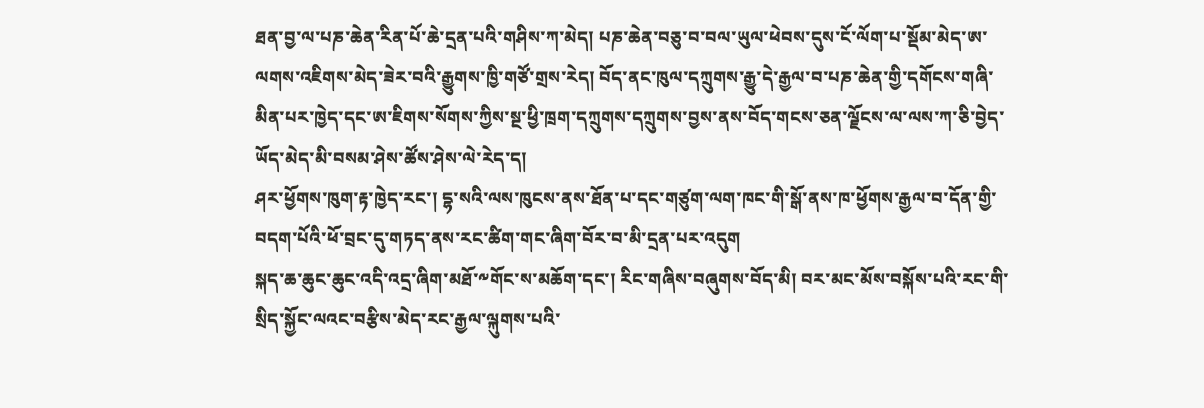ཐན་བྱ་ལ་པཎ་ཆེན་རིན་པོ་ཆེ་དྲན་པའི་གཤིས་ཀ་མེད། པཎ་ཆེན་བཅུ་བ་བལ་ཡུལ་ཕེབས་དུས་ངོ་ལོག་པ་སྡོམ་མེད་ཨ་ལགས་འཇིགས་མེད་ཟེར་བའི་རྒྱུགས་ཁྱི་གཙོ་གྲས་རེད། བོད་ནང་ཁུལ་དཀྲུགས་རྒྱུ་དེ་རྒྱལ་བ་པཎ་ཆེན་གྱི་དགོངས་གཞི་མིན་པར་ཁྱེད་དང་ཨ་ཇིགས་སོགས་ཀྱིས་སྔ་ཕྱི་ཁྲག་དཀྲུགས་དཀྲུགས་བྱས་ནས་བོད་གངས་ཅན་ལྗོངས་ལ་ལས་ཀ་ཅི་བྱེད་ཡོད་མེད་མི་བསམ་ཤེས་ཚོས་ཤེས་ལེ་རེད་ད།
ཤར་ཕྱོགས་ཁུག་རྟ་ཁྱེད་རང་། དྷ་སའི་ལས་ཁུངས་ནས་ཐོན་པ་དང་གཙུག་ལག་ཁང་གི་སྒོ་ནས་ཁ་ཕྱོགས་རྒྱལ་བ་དོན་གྱི་བདག་པོའི་ཕོ་བྲང་དུ་གཏད་ནས་རང་ཚིག་གང་ཞིག་བོར་བ་མི་དྲན་པར་འདུག
སྐད་ཆ་ཆུང་ཆུང་འདི་འདྲ་ཞིག་མཐོ་༸གོང་ས་མཆོག་དང་། རིང་གཞིས་བཞུགས་བོད་མི། བར་མང་མོས་བསྐོས་པའི་རང་གི་སྲིད་སྐྱོང་ལའང་བརྩིས་མེད་རང་རྒྱལ་ལྐུགས་པའི་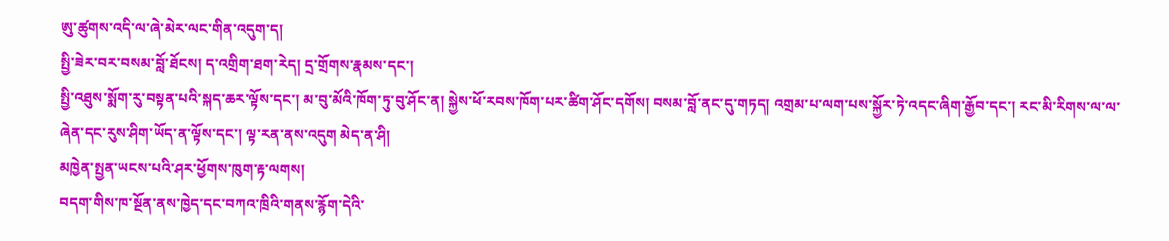ཨུ་ཚུགས་འདི་ལ་ཞེ་མེར་ལང་གིན་འདུག་ད།
སྤྱི་ཟེར་བར་བསམ་བློ་ཐོངས། ད་འགྲིག་ཐག་རེད། དྲ་གྲོགས་རྣམས་དང་།
སྤྱི་འཐུས་སྨོག་རུ་བསྟན་པའི་སྐད་ཆར་ལྟོས་དང་། མ་བུ་མོའི་ཁོག་ཏུ་བུ་ཤོང་ན། སྐྱེས་ཕོ་རབས་ཁོག་པར་ཚིག་ཤོང་དགོས། བསམ་བློ་ནང་དུ་གཏད། འགྲམ་པ་ལག་པས་སྐྱོར་ཏེ་འདང་ཞིག་རྒྱོབ་དང་། རང་མི་རིགས་ལ་ལ་ཞེན་དང་རུས་ཤིག་ཡོད་ན་ལྟོས་དང་། ལྟ་རན་ནས་འདུག མེད་ན་ཤི།
མཁྱེན་སྤྱན་ཡངས་པའི་ཤར་ཕྱོགས་ཁུག་རྟ་ལགས།
བདག་གིས་ཁ་སྔོན་ནས་ཁྱེད་དང་བཀའ་ཁྲིའི་གནས་རྙོག་དེའི་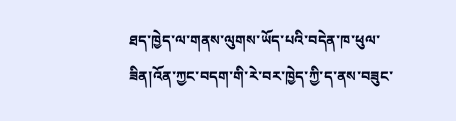ཐད་ཁྱེད་ལ་གནས་ལུགས་ཡོད་པའི་བདེན་ཁ་ཕུལ་ཟིན།འོན་ཀྱང་བདག་གི་རེ་བར་ཁྱེད་ཀྱི་ད་ནས་བཟུང་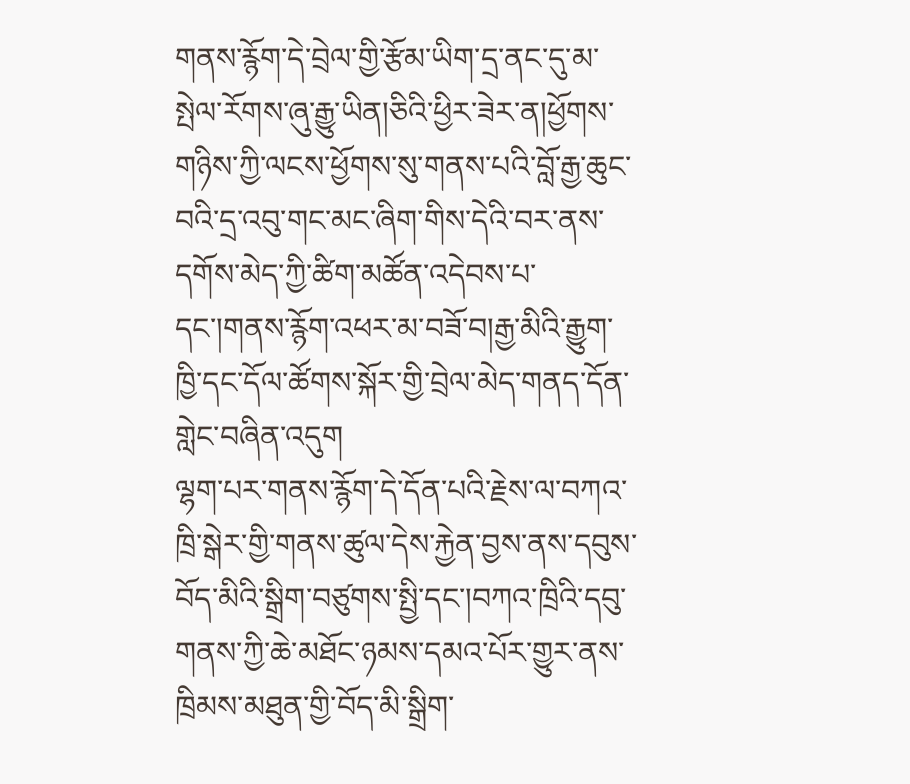གནས་རྙོག་དེ་བྲེལ་གྱི་རྩོམ་ཡིག་དྲ་ནང་དུ་མ་སྤེལ་རོགས་ཞུ་རྒྱུ་ཡིན།ཅིའི་ཕྱིར་ཟེར་ན།ཕྱོགས་གཉིས་ཀྱི་ལངས་ཕྱོགས་སུ་གནས་པའི་བློ་རྒྱ་ཆུང་བའི་དྲ་འབུ་གང་མང་ཞིག་གིས་དེའི་བར་ནས་དགོས་མེད་ཀྱི་ཚིག་མཚོན་འདེབས་པ་དང་།གནས་རྙོག་འཕར་མ་བཟོ་བ།རྒྱ་མིའི་རྒྱུག་ཁྱི་དང་དོལ་ཚོགས་སྐོར་གྱི་བྲེལ་མེད་གནད་དོན་གླེང་བཞིན་འདུག
ལྷག་པར་གནས་རྙོག་དེ་དོན་པའི་རྗེས་ལ་བཀའ་ཁྲི་སྒེར་གྱི་གནས་ཚུལ་དེས་རྐྱེན་བྱས་ནས་དབུས་བོད་མིའི་སྒྲིག་བཙུགས་སྤྱི་དང་།བཀའ་ཁྲིའི་དབུ་གནས་ཀྱི་ཆེ་མཐོང་ཉམས་དམའ་པོར་གྱུར་ནས་ཁྲིམས་མཐུན་གྱི་བོད་མི་སྒྲིག་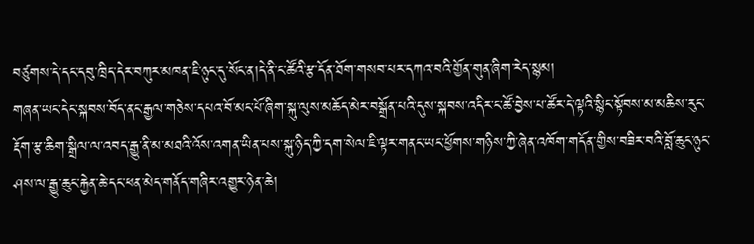བཙུགས་དེ་དང་དབུ་ཁྲིད་དེར་བཀུར་མཁན་ཇི་ཉུང་དུ་སོང་ན།དེ་ནི་ང་ཚོའི་རྩ་དོན་ཐོག་གསབ་པར་དཀའ་བའི་གྱོན་གུན་ཞིག་རེད་སྙམ།
གཞན་ཡང་དེང་སྐབས་བོད་ནང་རྒྱལ་གཅེས་དཔའ་བོ་མང་པོ་ཞིག་སྐུ་ལུས་མཆོད་མེར་བསྒྲོན་པའི་དུས་སྐབས་འདིར་ང་ཚོ་བྱེས་པ་ཚོར་དེ་ལྟའི་སྙིང་སྟོབས་མ་མཆིས་རུང་རྡོག་རྩ་ཆིག་སྒྲིལ་ལ་འབད་རྒྱུ་ནི་མ་མཐའི་འོས་འགན་ཡིན་པས་སྐུ་ཉིད་ཀྱི་དག་སེལ་ཇི་ལྟར་གནང་ཡང་ཕྱོགས་གཉིས་ཀྱི་ཞེན་འཁོག་གདོན་གྱིས་བཟིར་བའི་བློ་ཆུང་ཉུང་ཤས་ལ་རྒྱུ་ཆུང་རྐྱེན་ཆེ་དང་ཕན་མེད་གནོད་གཞིར་འགྱུར་ཉེན་ཆེ།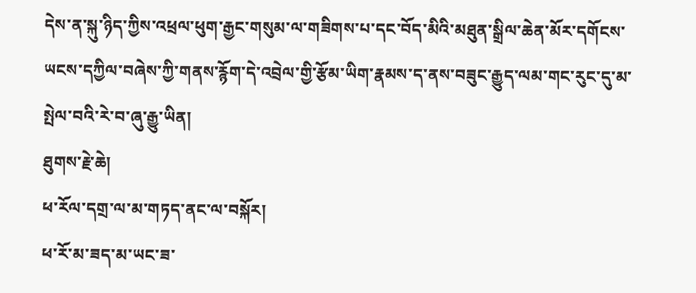དེས་ན་སྐུ་ཉིད་ཀྱིས་འཕྲལ་ཕུག་རྒྱང་གསུམ་ལ་གཟིགས་པ་དང་བོད་མིའི་མཐུན་སྒྲིལ་ཆེན་མོར་དགོངས་ཡངས་དཀྱིལ་བཞེས་ཀྱི་གནས་རྙོག་དེ་འབྲེལ་གྱི་རྩོམ་ཡིག་རྣམས་ད་ནས་བཟུང་རྒྱུད་ལམ་གང་རུང་དུ་མ་སྤེལ་བའི་རེ་བ་ཞུ་རྒྱུ་ཡིན།
ཐུགས་རྗེ་ཆེ།
ཕ་རོལ་དགྲ་ལ་མ་གཏད་ནང་ལ་བསྐོར།
ཕ་རོ་མ་ཟད་མ་ཡང་ཟ་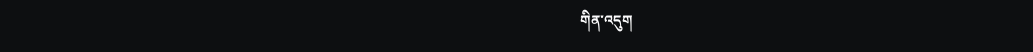གིན་འདུག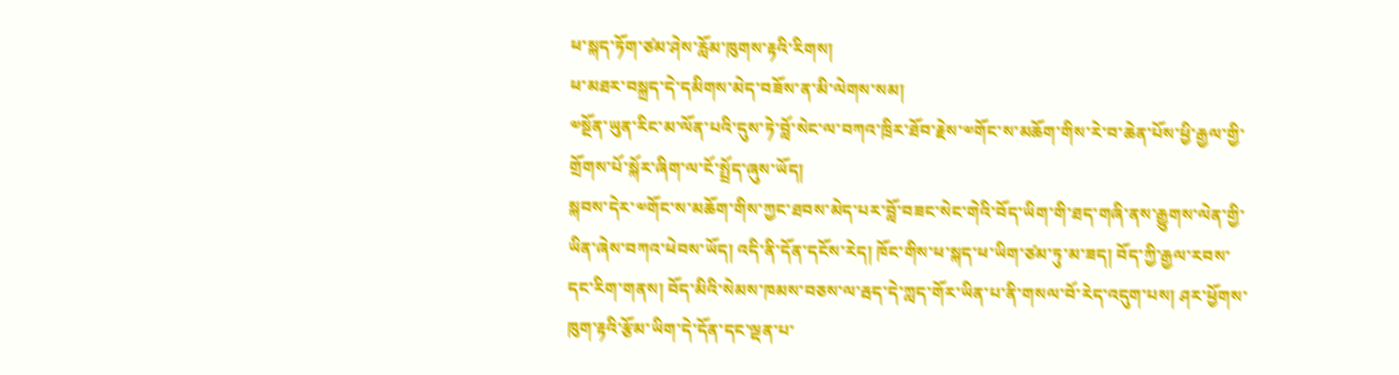ཕ་སྐད་ཏོག་ཙམ་ཤེས་རློམ་ཁུགས་རྟའི་རིགས།
ཕ་མཐར་བསྐྲད་དེ་དམིགས་མེད་བཟོས་ན་མི་ལེགས་སམ།
༧སྔོན་ཡུན་རིང་མ་ལོན་པའི་དུས་ཏེ་བློ་སེང་ལ་བཀའ་ཁྲིར་ཐོབ་རྗེས་༧གོང་ས་མཆོག་གིས་རེ་བ་ཆེན་པོས་ཕྱི་རྒྱལ་གྱི་གྲོགས་པོ་སྐོར་ཞིག་ལ་ངོ་སྤྲོད་ཞུས་ཡོད།
སྐབས་དེར་༧གོང་ས་མཆོག་གིས་ཀྱང་ཐབས་མེད་པར་བློ་བཟང་སེང་གེའི་བོད་ཡིག་གི་ཐད་གཞི་ནས་རྒྱུགས་ལེན་གྱི་ཡིན་ཞེས་བཀའ་ཕེབས་ཡོད། འདི་ནི་དོན་དངོས་རེད། ཁོང་གིས་ཕ་སྐད་ཕ་ཡིག་ཙམ་ཏུ་མ་ཟད། བོད་ཀྱི་རྒྱལ་རབས་དང་རིག་གནས། བོད་མིའི་སེམས་ཁམས་བཅས་ལ་རྦད་དེ་ཀླད་གོར་ཡིན་པ་ནི་གསལ་བོ་རེད་འདུག་པས། ཤར་ཕྱོགས་ཁུག་རྟའི་རྩོམ་ཡིག་དེ་དོན་དང་ལྡན་པ་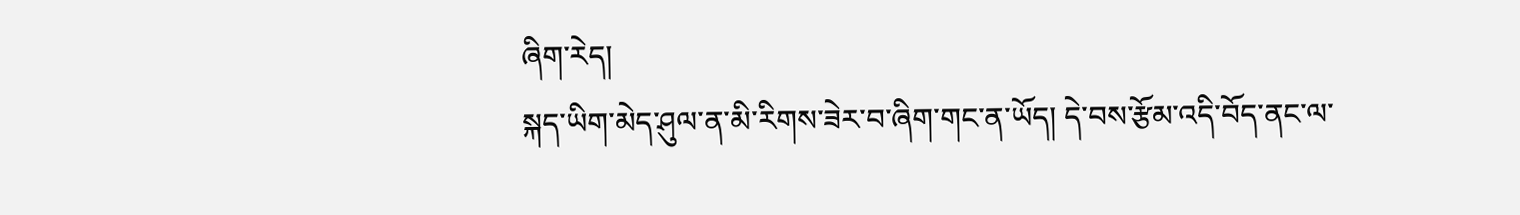ཞིག་རེད།
སྐད་ཡིག་མེད་ཤུལ་ན་མི་རིགས་ཟེར་བ་ཞིག་གང་ན་ཡོད། དེ་བས་རྩོམ་འདི་བོད་ནང་ལ་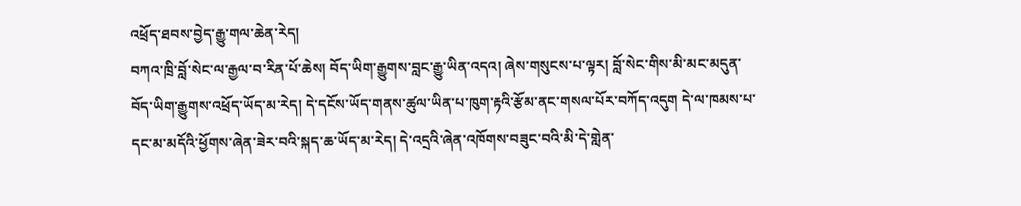འཕྲོད་ཐབས་བྱེད་རྒྱུ་གལ་ཆེན་རེད།
བཀའ་ཁྲི་བློ་སེང་ལ་རྒྱལ་བ་རིན་པོ་ཆེས། བོད་ཡིག་རྒྱུགས་བླང་རྒྱུ་ཡིན་འདའ། ཞེས་གསུངས་པ་ལྟར། བློ་སེང་གིས་མི་མང་མདུན་བོད་ཡིག་རྒྱུགས་འཕྲོད་ཡོད་མ་རེད། དེ་དངོས་ཡོད་གནས་ཚུལ་ཡིན་པ་ཁུག་རྟའི་རྩོམ་ནང་གསལ་པོར་བཀོད་འདུག དེ་ལ་ཁམས་པ་དང་མ་མདོའི་ཕྱོགས་ཞེན་ཟེར་བའི་སྐད་ཆ་ཡོད་མ་རེད། དེ་འདྲའི་ཞེན་འཁོགས་བཟུང་བའི་མི་དེ་གླེན་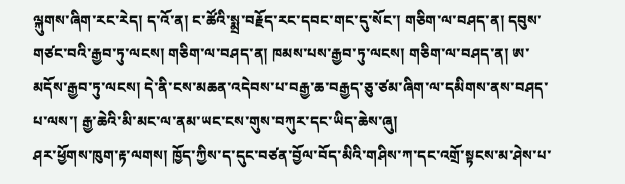ལྐུགས་ཞིག་རང་རེད། ད་འོ་ན། ང་ཚོའི་སྨྲ་བརྗོད་རང་དབང་གང་དུ་སོང་། གཅིག་ལ་བཤད་ན། དབུས་གཙང་བའི་རྒྱབ་ཏུ་ལངས། གཅིག་ལ་བཤད་ན། ཁམས་པས་རྒྱབ་ཏུ་ལངས། གཅིག་ལ་བཤད་ན། ཨ་མདོས་རྒྱབ་ཏུ་ལངས། དེ་ནི་ངས་མཆན་འདེབས་པ་བརྒྱ་ཆ་བརྒྱད་ཅུ་ཙམ་ཞིག་ལ་དམིགས་ནས་བཤད་པ་ལས་། རྒྱ་ཆེའི་མི་མང་ལ་ནམ་ཡང་ངས་གུས་བཀུར་དང་ཡིད་ཆེས་ཞུ།
ཤར་ཕྱོགས་ཁུག་རྟ་ལགས། ཁྱོད་ཀྱིས་ད་དུང་བཙན་བྱོལ་བོད་མིའི་གཤིས་ཀ་དང་འགྲོ་སྟངས་མ་ཤེས་པ་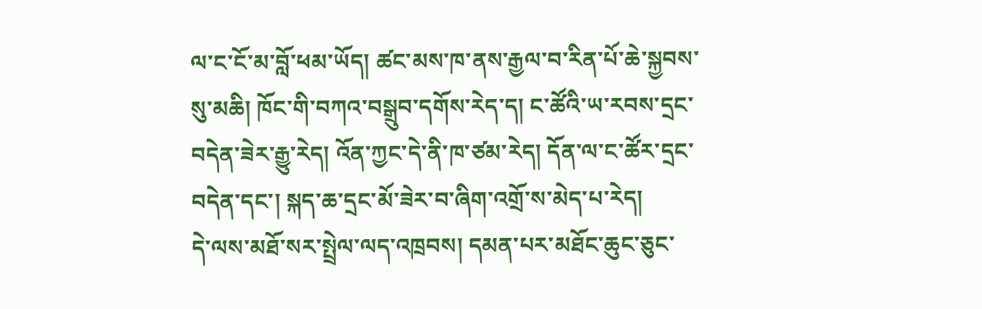ལ་ང་ངོ་མ་བློ་ཕམ་ཡོད། ཚང་མས་ཁ་ནས་རྒྱལ་བ་རིན་པོ་ཆེ་སྐྱབས་སུ་མཆི། ཁོང་གི་བཀའ་བསྒྲུབ་དགོས་རེད་ད། ང་ཚོའི་ཡ་རབས་དྲང་བདེན་ཟེར་རྒྱུ་རེད། འོན་ཀྱང་དེ་ནི་ཁ་ཙམ་རེད། དོན་ལ་ང་ཚོར་དྲང་བདེན་དང་། སྐད་ཆ་དྲང་མོ་ཟེར་བ་ཞིག་འགྲོ་ས་མེད་པ་རེད།
དེ་ལས་མཐོ་སར་སྤྲེལ་ལད་འཁྲབས། དམན་པར་མཐོང་ཆུང་ཅུང་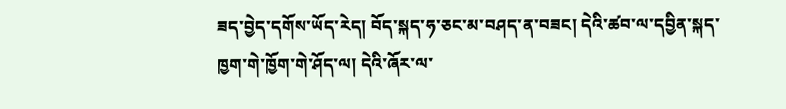ཟད་བྱེད་དགོས་ཡོད་རེད། བོད་སྐད་ཧ་ཅང་མ་བཤད་ན་བཟང། དེའི་ཚབ་ལ་དབྱིན་སྐད་ཁྱག་གེ་ཁྱོག་གེ་ཤོད་ལ། དེའི་ཞོར་ལ་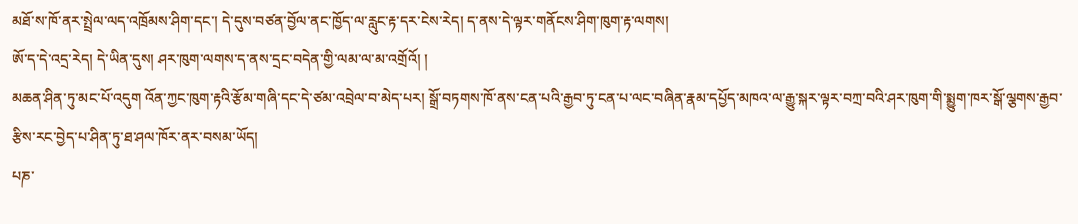མཐོ་ས་ཁོ་ནར་སྤྲེལ་ལད་འཁྲོམས་ཤིག་དང་། དེ་དུས་བཙན་བྱོལ་ནང་ཁྱོད་ལ་རླུང་རྟ་དར་ངེས་རེད། ད་ནས་དེ་ལྟར་གནོངས་ཤིག་ཁུག་རྟ་ལགས།
ཨོ་ད་དེ་འདྲ་རེད། དེ་ཡིན་དུས། ཤར་ཁུག་ལགས་ད་ནས་དྲང་བདེན་གྱི་ལམ་ལ་མ་འགྲོའོ། །
མཆན་ཤིན་ཏུ་མང་པོ་འདུག འོན་ཀྱང་ཁུག་རྟའི་རྩོམ་གཞི་དང་དེ་ཙམ་འབྲེལ་བ་མེད་པར། སྒྲོ་བཏགས་ཁོ་ནས་ངན་པའི་རྒྱབ་ཏུ་ངན་པ་ལང་བཞིན་རྣམ་དཔྱོད་མཁའ་ལ་རྒྱུ་སྐར་ལྟར་བཀྲ་བའི་ཤར་ཁུག་གི་སྨྱུག་ཁར་སྒོ་ལྕགས་རྒྱབ་རྩིས་རང་བྱེད་པ་ཤིན་ཏུ་ཐ་ཤལ་ཁོར་ནར་བསམ་ཡོད།
པཎ་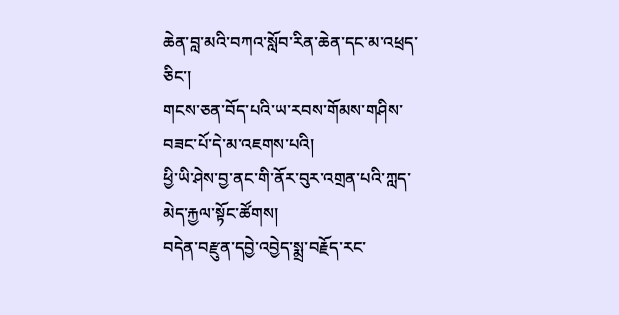ཆེན་བླ་མའི་བཀའ་སློབ་རིན་ཆེན་དང་མ་འཕྲད་ཅིང་།
གངས་ཅན་བོད་པའི་ཡ་རབས་གོམས་གཤིས་བཟང་པོ་དེ་མ་འཇགས་པའི།
ཕྱི་ཡི་ཤེས་བྱ་ནང་གི་ནོར་བུར་འགྲན་པའི་ཀླད་མེད་རྐྱལ་སྟོང་ཚོགས།
བདེན་བརྫུན་དབྱེ་འབྱེད་སྨྲ་བརྗོད་རང་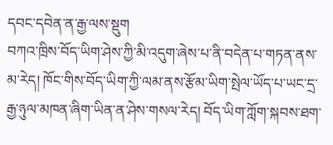དབང་དབེན་ན་རྒྱ་ལས་སྡུག
བཀའ་ཁྲིས་བོད་ཡིག་ཤེས་ཀྱི་མི་འདུག་ཞེས་པ་ནི་བདེན་པ་གཏན་ནས་མ་རེད། ཁོང་གིས་བོད་ཡིག་ཀྱི་ལམ་ནས་རྩོམ་ཡིག་སྤེལ་ཡོད་པ་ཡང་དྲ་རྒྱ་ཉུལ་མཁན་ཞིག་ཡིན་ན་ཤེས་གསལ་རེད། བོད་ཡིག་ཀློག་སྐབས་ཐག་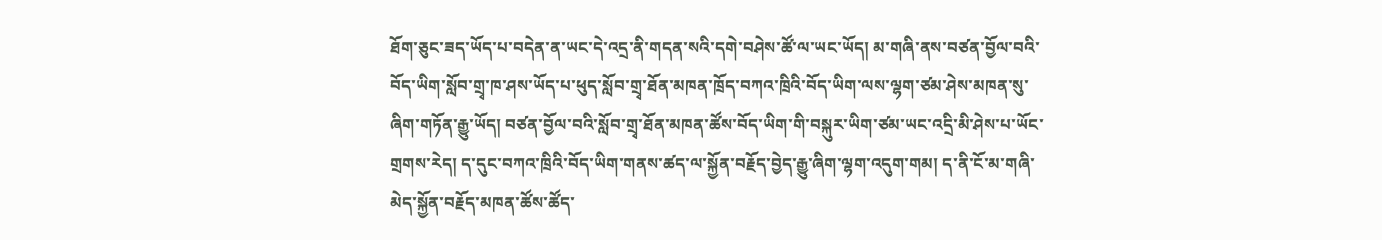ཐོག་ཅུང་ཟད་ཡོད་པ་བདེན་ན་ཡང་དེ་འདྲ་ནི་གདན་སའི་དགེ་བཤེས་ཚོ་ལ་ཡང་ཡོད། མ་གཞི་ནས་བཙན་བྱོལ་བའི་བོད་ཡིག་སློབ་གྲྭ་ཁ་ཤས་ཡོད་པ་ཕུད་སློབ་གྲྭ་ཐོན་མཁན་ཁྲོད་བཀའ་ཁྲིའི་བོད་ཡིག་ལས་ལྷག་ཙམ་ཤེས་མཁན་སུ་ཞིག་གཏོན་རྒྱུ་ཡོད། བཙན་བྱོལ་བའི་སློབ་གྲྭ་ཐོན་མཁན་ཚོས་བོད་ཡིག་གི་བསྐུར་ཡིག་ཙམ་ཡང་འདྲི་མི་ཤེས་པ་ཡོང་གྲགས་རེད། ད་དུང་བཀའ་ཁྲིའི་བོད་ཡིག་གནས་ཚད་ལ་སྐྱོན་བརྗོད་བྱེད་རྒྱུ་ཞིག་ལྷག་འདུག་གམ། ད་ནི་ངོ་མ་གཞི་མེད་སྐྱོན་བརྗོད་མཁན་ཚོས་ཚོད་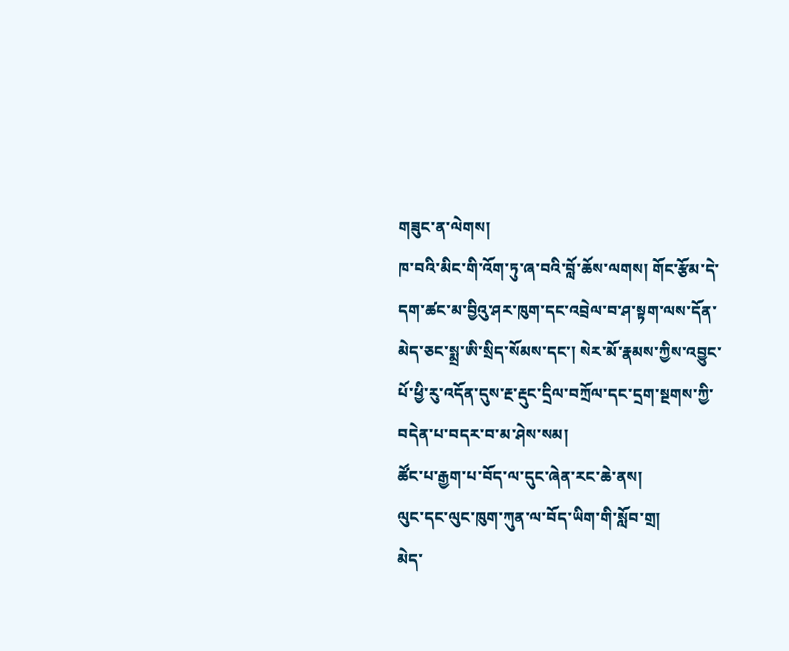གཟུང་ན་ལེགས།
ཁ་བའི་མིང་གི་འོག་ཏུ་ཞ་བའི་བློ་ཆོས་ལགས། གོང་རྩོམ་དེ་དག་ཚང་མ་བྱིའུ་ཤར་ཁུག་དང་འབྲེལ་བ་ཤ་སྟག་ལས་དོན་མེད་ཅང་སྨྲ་ཨི་སྲིད་སོམས་དང་། སེར་མོ་རྣམས་ཀྱིས་འབྱུང་པོ་ཕྱི་རུ་འདོན་དུས་རྔ་རྡུང་དྲིལ་བཀྲོལ་དང་དྲག་སྔགས་ཀྱི་བདེན་པ་བདར་བ་མ་ཤེས་སམ།
ཚོང་པ་རྒྱག་པ་བོད་ལ་དུང་ཞེན་རང་ཆེ་ནས།
ལུང་དང་ལུང་ཁུག་ཀུན་ལ་བོད་ཡིག་གི་སློབ་གྲ།
མེད་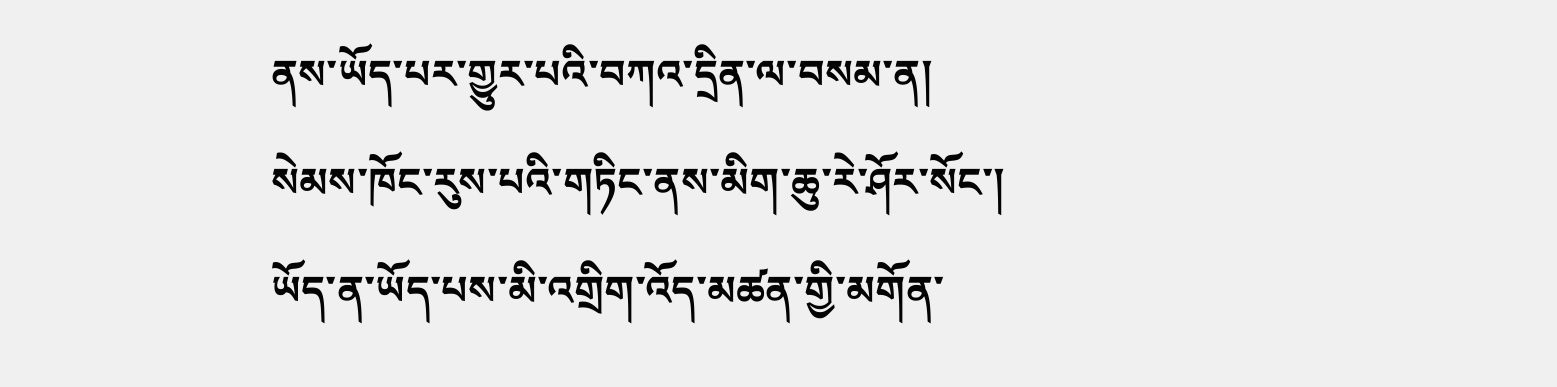ནས་ཡོད་པར་གྱུར་པའི་བཀའ་དྲིན་ལ་བསམ་ན།
སེམས་ཁོང་རུས་པའི་གཏིང་ནས་མིག་ཆུ་རེ་ཤོར་སོང་།
ཡོད་ན་ཡོད་པས་མི་འགྲིག་འོད་མཚན་གྱི་མགོན་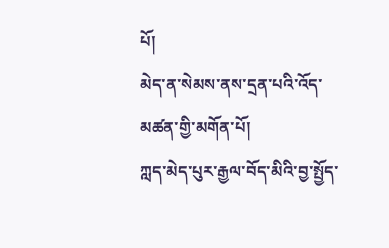པོ།
མེད་ན་སེམས་ནས་དྲན་པའི་འོད་མཚན་གྱི་མགོན་པོ།
ཀླད་མེད་པུར་རྒྱལ་བོད་མིའི་བྱ་སྤྱོད་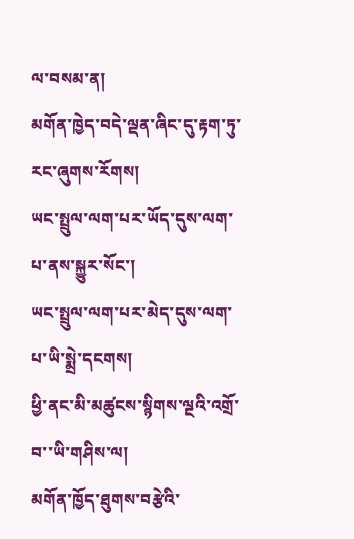ལ་བསམ་ན།
མགོན་ཁྱེད་བདེ་ལྡན་ཞིང་དུ་རྟག་ཏུ་རང་ཞུགས་རོགས།
ཡང་སྤྲུལ་ལག་པར་ཡོད་དུས་ལག་པ་ནས་སྐྱུར་སོང་།
ཡང་སྤྲུལ་ལག་པར་མེད་དུས་ལག་པ་ཡི་སྨྲེ་དངགས།
ཕྱི་ནང་མི་མཚུངས་སྙིགས་ལྔའི་འགྲོ་བ་་ཡི་གཤིས་ལ།
མགོན་ཁྱོད་ཐུགས་བརྩེའི་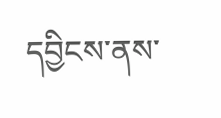དབྱིངས་ནས་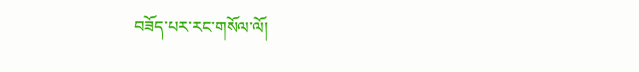བཟོད་པར་རང་གསོལ་ལོ།